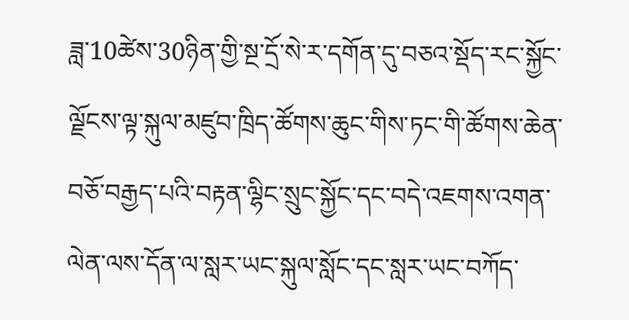ཟླ་10ཚེས་30ཉིན་གྱི་སྔ་དྲོ་སེ་ར་དགོན་དུ་བཅའ་སྡོད་རང་སྐྱོང་ལྗོངས་ལྟ་སྐུལ་མཛུབ་ཁྲིད་ཚོགས་ཆུང་གིས་ཏང་གི་ཚོགས་ཆེན་བཅོ་བརྒྱད་པའི་བརྟན་ལྷིང་སྲུང་སྐྱོང་དང་བདེ་འཇགས་འགན་ལེན་ལས་དོན་ལ་སླར་ཡང་སྐུལ་སློང་དང་སླར་ཡང་བཀོད་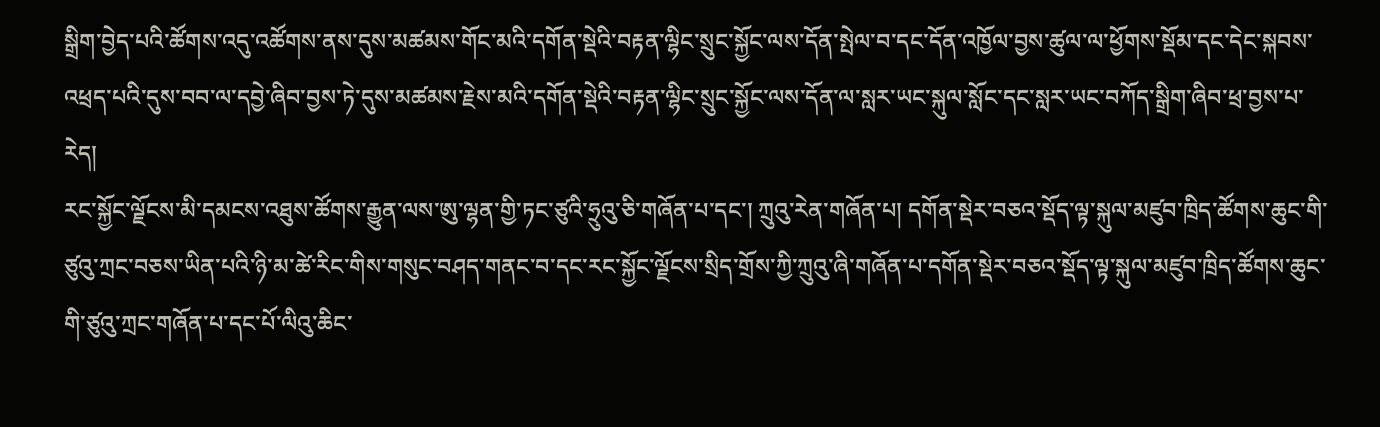སྒྲིག་བྱེད་པའི་ཚོགས་འདུ་འཚོགས་ནས་དུས་མཚམས་གོང་མའི་དགོན་སྡེའི་བརྟན་ལྷིང་སྲུང་སྐྱོང་ལས་དོན་སྤེལ་བ་དང་དོན་འཁྱོལ་བྱས་ཚུལ་ལ་ཕྱོགས་སྡོམ་དང་དེང་སྐབས་འཕྲད་པའི་དུས་བབ་ལ་དབྱེ་ཞིབ་བྱས་ཏེ་དུས་མཚམས་རྗེས་མའི་དགོན་སྡེའི་བརྟན་ལྷིང་སྲུང་སྐྱོང་ལས་དོན་ལ་སླར་ཡང་སྐུལ་སློང་དང་སླར་ཡང་བཀོད་སྒྲིག་ཞིབ་ཕྲ་བྱས་པ་རེད།
རང་སྐྱོང་ལྗོངས་མི་དམངས་འཐུས་ཚོགས་རྒྱུན་ལས་ཨུ་ལྷན་གྱི་ཏང་ཙུའི་ཧྲུའུ་ཅི་གཞོན་པ་དང་། ཀྲུའུ་རེན་གཞོན་པ། དགོན་སྡེར་བཅའ་སྡོད་ལྟ་སྐུལ་མཛུབ་ཁྲིད་ཚོགས་ཆུང་གི་ཙུའུ་ཀྲང་བཅས་ཡིན་པའི་ཉི་མ་ཚེ་རིང་གིས་གསུང་བཤད་གནང་བ་དང་རང་སྐྱོང་ལྗོངས་སྲིད་གྲོས་ཀྱི་ཀྲུའུ་ཞི་གཞོན་པ་དགོན་སྡེར་བཅའ་སྡོད་ལྟ་སྐུལ་མཛུབ་ཁྲིད་ཚོགས་ཆུང་གི་ཙུའུ་ཀྲང་གཞོན་པ་དང་པོ་ལིའུ་ཆིང་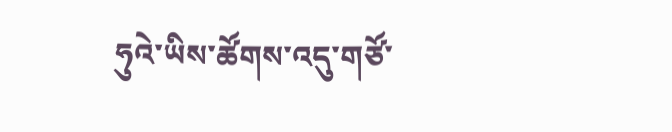ཧུའེ་ཡིས་ཚོགས་འདུ་གཙོ་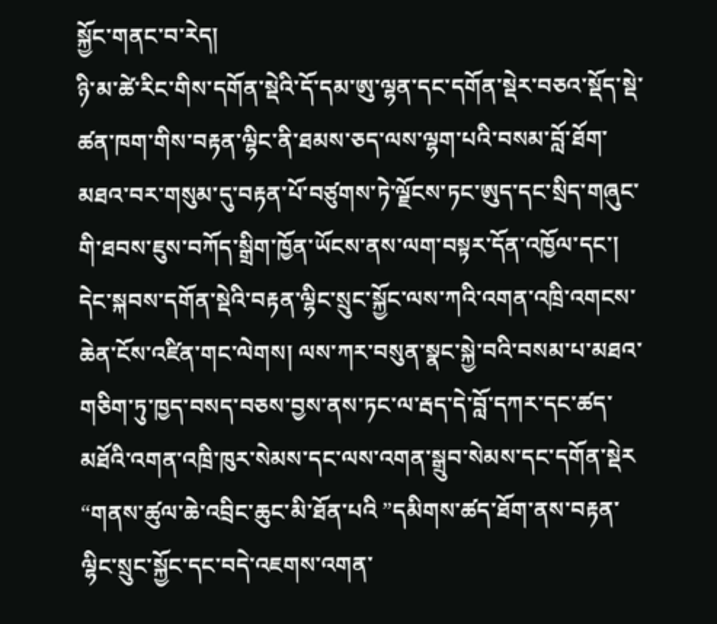སྐྱོང་གནང་བ་རེད།
ཉི་མ་ཚེ་རིང་གིས་དགོན་སྡེའི་དོ་དམ་ཨུ་ལྷན་དང་དགོན་སྡེར་བཅའ་སྡོད་སྡེ་ཚན་ཁག་གིས་བརྟན་ལྷིང་ནི་ཐམས་ཅད་ལས་ལྷག་པའི་བསམ་བློ་ཐོག་མཐའ་བར་གསུམ་དུ་བརྟན་པོ་བཙུགས་ཏེ་ལྗོངས་ཏང་ཨུད་དང་སྲིད་གཞུང་གི་ཐབས་ཇུས་བཀོད་སྒྲིག་ཁྱོན་ཡོངས་ནས་ལག་བསྟར་དོན་འཁྱོལ་དང་། དེང་སྐབས་དགོན་སྡེའི་བརྟན་ལྷིང་སྲུང་སྐྱོང་ལས་ཀའི་འགན་འཁྲི་འགངས་ཆེན་ངོས་འཛིན་གང་ལེགས། ལས་ཀར་བསུན་སྣང་སྐྱེ་བའི་བསམ་པ་མཐའ་གཅིག་ཏུ་ཁྱད་བསད་བཅས་བྱས་ནས་ཏང་ལ་རྦད་དེ་བློ་དཀར་དང་ཚད་མཐོའི་འགན་འཁྲི་ཁུར་སེམས་དང་ལས་འགན་སྒྲུབ་སེམས་དང་དགོན་སྡེར “གནས་ཚུལ་ཆེ་འབྲིང་ཆུང་མི་ཐོན་པའི ”དམིགས་ཚད་ཐོག་ནས་བརྟན་ལྷིང་སྲུང་སྐྱོང་དང་བདེ་འཇགས་འགན་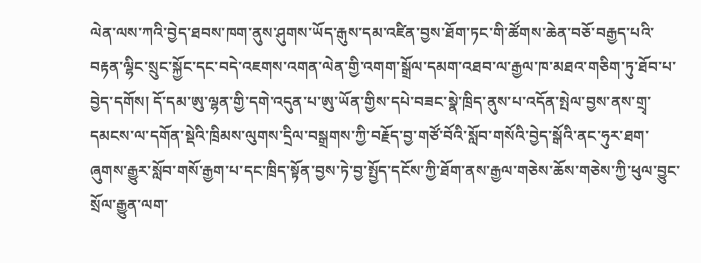ལེན་ལས་ཀའི་བྱེད་ཐབས་ཁག་ནུས་ཤུགས་ཡོད་རྒུས་དམ་འཛིན་བྱས་ཐོག་ཏང་གི་ཚོགས་ཆེན་བཅོ་བརྒྱད་པའི་བརྟན་ལྷིང་སྲུང་སྐྱོང་དང་བདེ་འཇགས་འགན་ལེན་གྱི་འགག་སྒྲོལ་དམག་འཐབ་ལ་རྒྱལ་ཁ་མཐའ་གཅིག་ཏུ་ཐོབ་པ་བྱེད་དགོས། དོ་དམ་ཨུ་ལྷན་གྱི་དགེ་འདུན་པ་ཨུ་ཡོན་གྱིས་དཔེ་བཟང་སྣེ་ཁྲིད་ནུས་པ་འདོན་སྤེལ་བྱས་ནས་གྲྭ་དམངས་ལ་དགོན་སྡེའི་ཁྲིམས་ལུགས་དྲིལ་བསྒྲགས་ཀྱི་བརྗོད་བྱ་གཙོ་བོའི་སློབ་གསོའི་བྱེད་སྒོའི་ནང་ཧུར་ཐག་ཞུགས་རྒྱུར་སློབ་གསོ་རྒྱག་པ་དང་ཁྲིད་སྟོན་བྱས་ཏེ་བྱ་སྤྱོད་དངོས་ཀྱི་ཐོག་ནས་རྒྱལ་གཅེས་ཆོས་གཅེས་ཀྱི་ཕུལ་བྱུང་སྲོལ་རྒྱུན་ལག་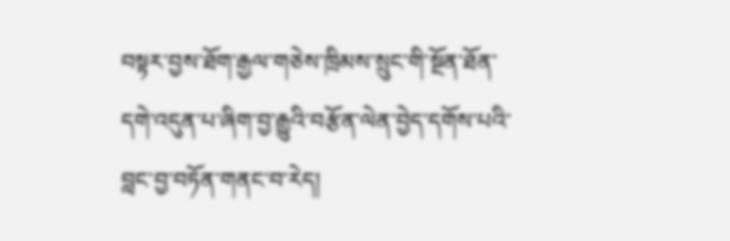བསྟར་བྱས་ཐོག་རྒྱལ་གཅེས་ཁྲིམས་སྲུང་གི་སྔོན་ཐོན་དགེ་འདུན་པ་ཞིག་བྱ་རྒྱུའི་བརྩོན་ལེན་བྱེད་དགོས་པའི་བླང་བྱ་བཏོན་གནང་བ་རེད།